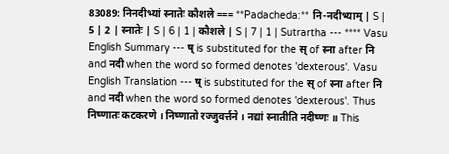83089: निनदीभ्यां स्नातेः कौशले === **Padacheda:** नि-नदीभ्याम् | S | 5 | 2 | स्नातेः | S | 6 | 1 | कौशले | S | 7 | 1 | Sutrartha --- **** Vasu English Summary --- ष् is substituted for the स् of स्ना after नि and नदी when the word so formed denotes 'dexterous'. Vasu English Translation --- ष् is substituted for the स् of स्ना after नि and नदी when the word so formed denotes 'dexterous'. Thus निष्णातः कटकरणे । निष्णातो रज्जुवर्त्तने । नद्यां स्नातीति नदीष्णः ॥ This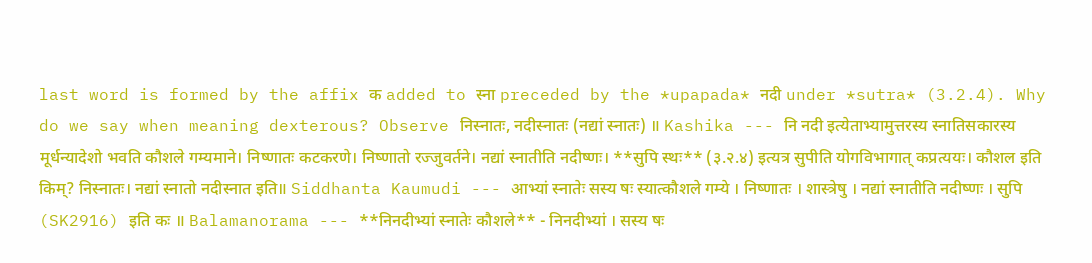last word is formed by the affix क added to स्ना preceded by the *upapada* नदी under *sutra* (3.2.4). Why do we say when meaning dexterous? Observe निस्नातः, नदीस्नातः (नद्यां स्नातः) ॥ Kashika --- नि नदी इत्येताभ्यामुत्तरस्य स्नातिसकारस्य मूर्धन्यादेशो भवति कौशले गम्यमाने। निष्णातः कटकरणे। निष्णातो रज्जुवर्तने। नद्यां स्नातीति नदीष्णः। **सुपि स्थः** (३.२.४) इत्यत्र सुपीति योगविभागात् कप्रत्ययः। कौशल इति किम्? निस्नातः। नद्यां स्नातो नदीस्नात इति॥ Siddhanta Kaumudi --- आभ्यां स्नातेः सस्य षः स्यात्कौशले गम्ये । निष्णातः । शास्त्रेषु । नद्यां स्नातीति नदीष्णः । सुपि (SK2916) इति कः ॥ Balamanorama --- **निनदीभ्यां स्नातेः कौशले** - निनदीभ्यां । सस्य षः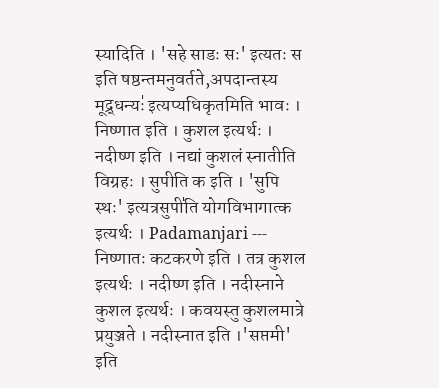स्यादिति । 'सहे साडः सः' इत्यतः स इति षष्ठन्तमनुवर्तते,अपदान्तस्य मूद्र्धन्यः॑ इत्यप्यधिकृतमिति भावः । निष्णात इति । कुशल इत्यर्थः । नदीष्ण इति । नद्यां कुशलं स्नातीति विग्रहः । सुपीति क इति । 'सुपि स्थः' इत्यत्रसुपी॑ति योगविभागात्क इत्यर्थः । Padamanjari --- निष्णातः कटकरणे इति । तत्र कुशल इत्यर्थः । नदीष्ण इति । नदीस्नाने कुशल इत्यर्थः । कवयस्तु कुशलमात्रे प्रयुञ्जते । नदीस्नात इति ।'सप्तमी' इति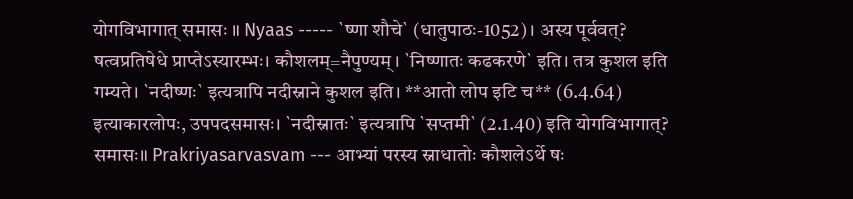योगविभागात् समासः ॥ Nyaas ----- `ष्णा शौचे` (धातुपाठः-1052)। अस्य पूर्ववत्? षत्वप्रतिषेधे प्राप्तेऽस्यारम्भः। कौशलम्=नैपुण्यम्। `निष्णातः कढकरणे` इति। तत्र कुशल इति गम्यते। `नदीष्णः` इत्यत्रापि नदीस्नाने कुशल इति। **आतो लोप इटि च** (6.4.64) इत्याकारलोपः, उपपदसमासः। `नदीस्नातः` इत्यत्रापि `सप्तमी` (2.1.40) इति योगविभागात्? समासः॥ Prakriyasarvasvam --- आभ्यां परस्य स्नाधातोः कौशलेऽर्थे षः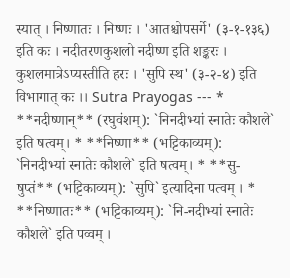स्यात् । निष्णातः । निष्णः । 'आतश्चोपसर्गे' (३-१-१३६) इति कः । नदीतरणकुशलो नदीष्ण इति शङ्करः । कुशलमात्रेऽप्यस्तीति हरः । 'सुपि स्थ' (३-२-४) इति विभागात् कः ।। Sutra Prayogas --- * **नदीष्णान्** (रघुवंशम्): `निनदीभ्यां स्नातेः कौशले` इति षत्वम्। * **निष्णा** (भट्टिकाव्यम्): `निनदीभ्यां स्नातेः कौशले` इति षत्वम्। * **सु-षुप्तं** (भट्टिकाव्यम्): `सुपि` इत्यादिना पत्वम् । * **निष्णातः** (भट्टिकाव्यम्): `नि-नदीभ्यां स्नातेः कौशले` इति पव्वम् ।